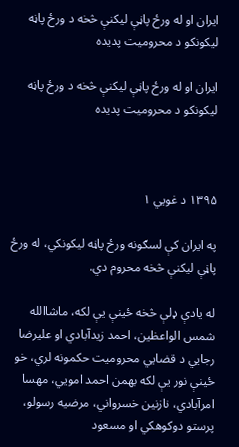ایران او له ورځ پاڼې ليکنې څخه د ورځ پاڼه لیکونکو د محرومیت پدیده

ایران او له ورځ پاڼې ليکنې څخه د ورځ پاڼه لیکونکو د محرومیت پدیده



۱۳۹۵ د غویي ۱

په ایران کې لسګونه ورځ پاڼه لیکونکي، له ورځ پاڼې لیکنې څخه محروم دي.

له یادې ډلې څخه ځينې یې لکه، ماشاالله شمس الواعظین، احمد زیدآبادي او علیرضا رجایي د قضايي محرومیت حکمونه لري، خو ځينې نور یې لکه بهمن احمد امویي، مهسا امرآبادي، نازنین خسرواني، مرضیه رسولو، پرستو دوکوهکي او مسعود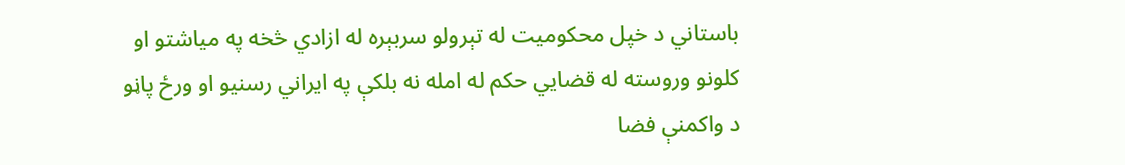باستاني د خپل محکومیت له تېرولو سربېره له ازادي څخه په میاشتو او کلونو وروسته له قضایي حکم له امله نه بلکې په ایراني رسنیو او ورځ پاڼو د واکمنې فضا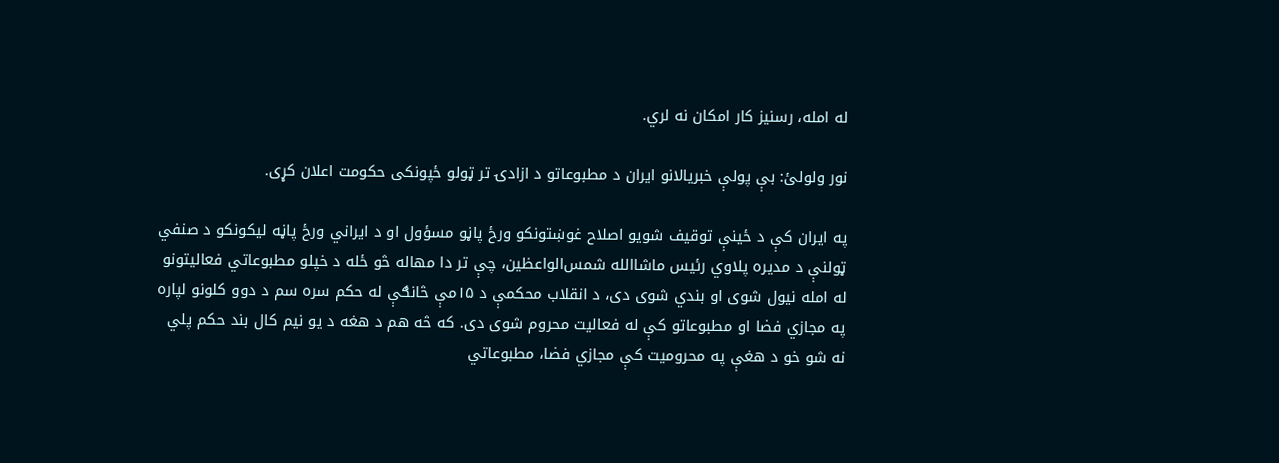له امله، رسنیز کار امکان نه لري.

نور ولولئ: بې پولې خبریالانو ایران د مطبوعاتو د ازادۍ تر ټولو ځپونکی حکومت اعلان کړی.

په ایران کې د ځینې توقیف شویو اصلاح غوښتونکو ورځ پاڼو مسؤول او د ایراني ورځ پاڼه لیکونکو د صنفي ټولنې د مدیره پلاوي رئیس ماشاالله شمس‌الواعظین، چې تر دا مهاله څو ځله د خپلو مطبوعاتي فعاليتونو له امله نیول شوی او بندي شوی دی، د انقلاب محکمې د ۱۵مې څانګې له حکم سره سم د دوو کلونو لپاره په مجازي فضا او مطبوعاتو کې له فعالیت محروم شوی دی. که څه هم د هغه د یو نیم کال بند حکم پلي نه شو خو د هغې په محرومیت کې مجازي فضا، مطبوعاتي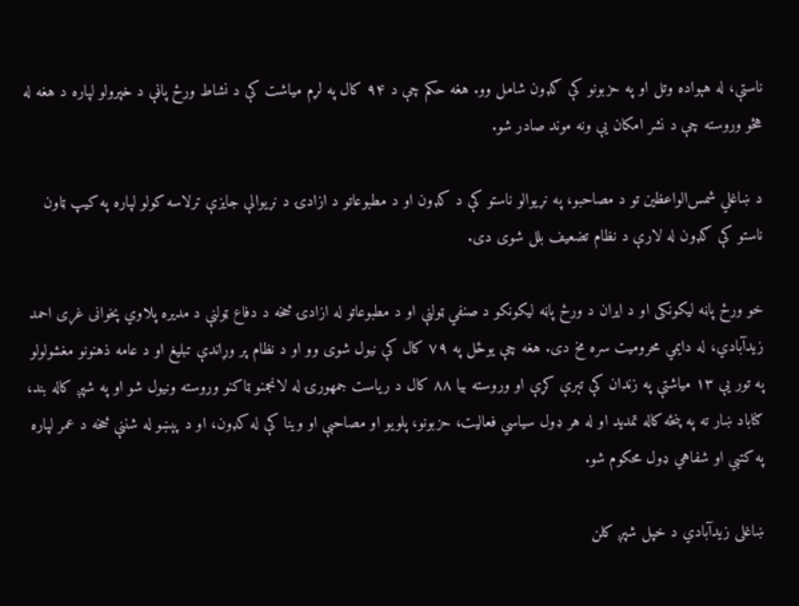ناستې، له هېواده وتل او په حزبونو کې ګډون شامل وو. هغه حکم چې د ۹۴ کال په لړم میاشت کې د نشاط ورځ پاڼې د خپرولو لپاره د هغه له هڅو وروسته چې د نشر امکان یې ونه موند صادر شو.

د ښاغلي شمس‌الواعظین تو د مصاحبو، په نړیوالو ناستو کې د کډون او د مطبوعاتو د ازادۍ د نړیوالې جایزې ترلاسه کولو لپاره په کیپ ټاون ناستو کې ګډون له لارې د نظام تضعیف بلل شوی دی.

خو ورځ پاڼه لیکونکی او د ایران د ورځ پاڼه لیکونکو د صنفي ټولنې او د مطبوعاتو له ازادۍ څخه د دفاع ټولنې د مدیره پلاوي پخوانی غړی احمد زیدآبادي، له دایمي محرومیت سره مخ دی. هغه چې یوځل په ۷۹ کال کې نیول شوی وو او د نظام پر وړاندې تبليغ او د عامه ذهنونو مغشولولو په تور یې ۱۳ میاشتې په زندان کې تېرې کړې او وروسته بيا ۸۸ کال د ریاست جمهورۍ له لانجمنو ټاکنو وروسته ونیول شو او په شپږ کاله بند، ګناباد ښار ته په پنځه کاله تمديد او له هر ډول سیاسي فعالیت، حزبونو، پلویو او مصاحبې او وینا کې له کډون، او د پېښو له شننې څخه د عمر لپاره په کتبي او شفاهي ډول محکوم شو.

ښاغلی زیدآبادي د خپل شپږ کلن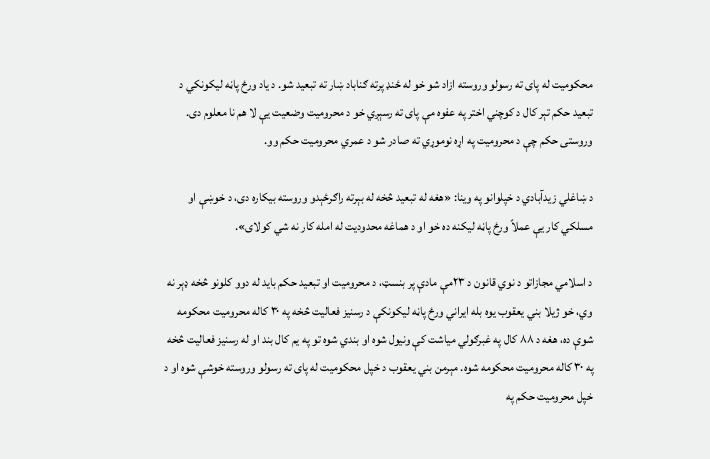محکومیت له پای ته رسولو وروسته ازاد شو خو له ځنډ پرته ګناباد ښار ته تبعید شو. د یاد ورځ پاڼه لیکونکي د تبعید حکم تېر کال د کوچني اختر په عفوه مې پای ته رسېږي خو د محرومیت وضعیت یې لا هم نا معلوم دی. وروستی حکم چې د محرومیت په اړه نوموړي ته صادر شو د عمري محرومیت حکم وو.

د ښاغلي زیدآبادي د خپلوانو په وینا: «هغه له تبعید څخه له بېرته راګرځېدو وروسته بیکاره دی، د خوښې او مسلکي کار یې عملاً ورځ پاڼه لیکنه ده خو او د هماغه محدودیت له امله کار نه شي کولای».

د اسلامي مجازاتو د نوي قانون د ۲۳مې مادې پر بنسټ، د محرومیت او تبعید حکم باید له دوو کلونو څخه ډېر نه وي، خو ژیلا بني یعقوب يوه بله ایراني ورځ پاڼه لیکونکې د رسنیز فعالیت څخه په ۳۰ کاله محرومیت محکومه شوې ده، هغه د ۸۸ کال په غبرګولي مياشت کې ونیول شوه او بندي شوه تو په یم کال بند او له رسنیز فعالیت څخه په ۳۰ کاله محرومیت محکومه شوه. مېرمن بني یعقوب د خپل محکومیت له پای ته رسولو وروسته خوشې شوه او د خپل محرومیت حکم په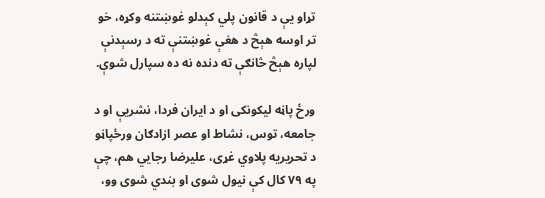تړاو یې د قانون پلي کېدلو غوښتنه وکړه، خو تر اوسه هېڅ د هغې غوښتنې ته د رسېدنې لپاره هېڅ څانګې ته دنده نه ده سپارل شوې.

ورځ پاڼه لیکونکی او د ایران فردا، نشریې او د جامعه، توس، نشاط او عصر ازادګان ورځپاڼو د تحریریه پلاوي غړی، علیرضا رجایي هم، چې په ۷۹ کال کې نیول شوی او بندي شوی وو،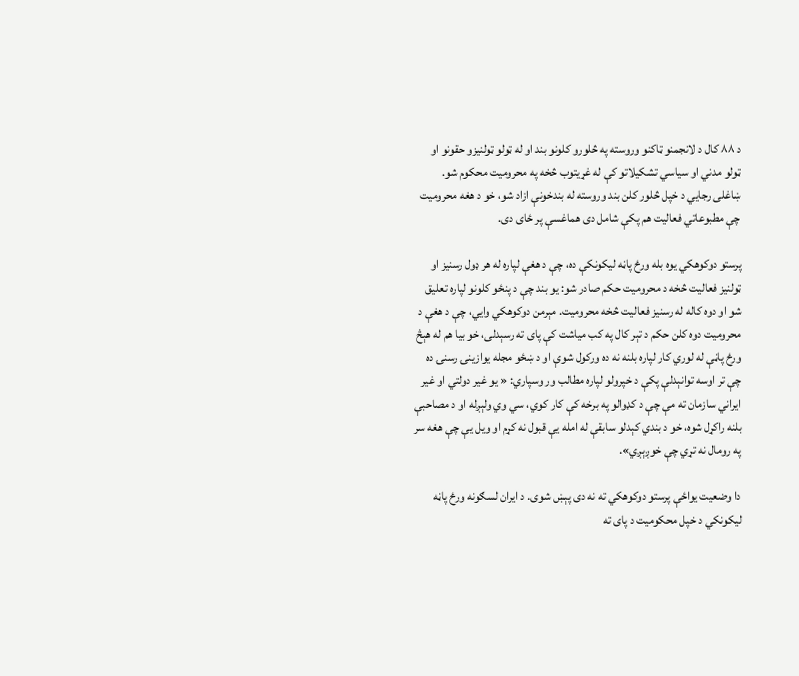د ۸۸ کال د لانجمنو ټاکنو وروسته په څلورو کلونو بند او له ټولو ټولنیزو حقونو او ټولو مدني او سیاسي تشکیلاتو کې له غړیتوب څخه په محرومیت محکوم شو. ښاغلی رجایي د خپل څلور کلن بند وروسته له بندخونې ازاد شو، خو د هغه محرومیت چې مطبوعاتي فعالیت هم پکې شامل دی هماغسې پر ځای دی.

پرستو دوکوهکي يوه بله ورځ پاڼه لیکونکې ده، چې د هغې لپاره له هر ډول رسنیز او ټولنیز فعالیت څخه د محرومیت حکم صادر شو: یو بند چې د پنځو کلونو لپاره تعلیق شو او دوه کاله له رسنیز فعالیت څخه محروميت. مېرمن دوکوهکي وایي، چې د هغې د محرومیت دوه کلن حکم د تېر کال په کب میاشت کې پای ته رسېدلی، خو بیا هم له هېڅ ورځ پاڼې له لوري کار لپاره بلنه نه ده ورکول شوې او د ښځو مجله یوازینۍ رسنۍ ده چې تر اوسه توانېدلې پکې د خپرولو لپاره مطالب ور وسپاري: « یو غیر دولتي او غیر ایراني سازمان ته مې چې د کډوالو په برخه کې کار کوي، سي وي ولېږله او د مصاحبې بلنه راکړل شوه، خو د بندي کېدلو سابقې له امله یې قبول نه کړم او ویل یې چې هغه سر په رومال نه تړي چې خوږېږي».

دا وضعیت یواځې پرستو دوکوهکي ته نه دی پېښ شوی. د ایران لسګونه ورځ پاڼه لیکونکي د خپل محکومیت د پای ته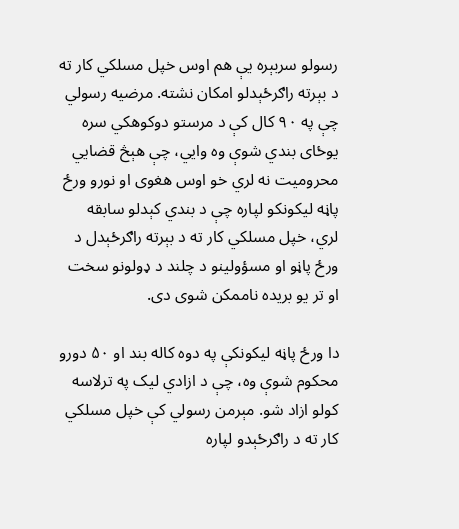رسولو سربېره یې هم اوس خپل مسلکي کار ته د بېرته راګرځېدلو امکان نشته. مرضیه رسولي چې په ۹۰ کال کې د مرستو دوکوهکي سره یوځای بندي شوې وه وایي، چې هېڅ قضایي محرومیت نه لري خو اوس هغوی او نورو ورځ پاڼه لیکونکو لپاره چې د بندي کېدلو سابقه لري، خپل مسلکي کار ته د بېرته راګرځېدل د ورځ پاڼو او مسؤولینو د چلند د ډولونو سخت او تر یو بریده ناممکن شوی دی.

دا ورځ پاڼه لیکونکې په دوه کاله بند او ۵۰ دورو محکوم شوې وه، چې د ازادي ليک په ترلاسه کولو ازاد شو. مېرمن رسولي کې خپل مسلکي کار ته د راګرځېدو لپاره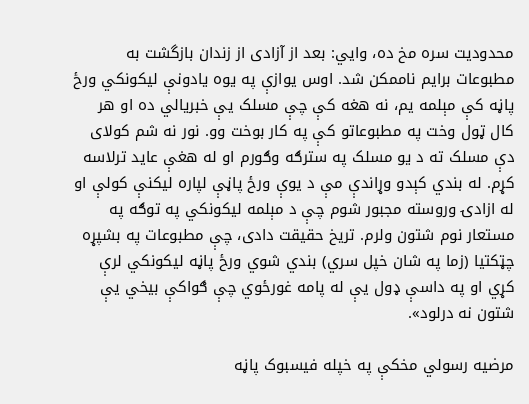محدودیت سره مخ ده، وایي: بعد از آزادی از زندان بازگشت به مطبوعات برایم ناممکن شد. اوس یوازې په یوه یادونې لیکونکي ورځ پاڼه کې مېلمه یم، نه هغه کې چې مسلک یې خبریالي ده او هر کال ټول وخت په مطبوعاتو کې په کار بوخت وو. نور نه شم کولای دې مسلک ته د یو مسلک په سترګه وګورم او له هغې عاید ترلاسه کړم. له بندي کېدو وړاندې مې د یوې ورځ پاڼې لپاره لیکنې کولې او له ازادۍ وروسته مجبور شوم چې د مېلمه لیکونکي په توګه په مستعار نوم شتون ولرم. تريخ حقیقت دادی، چې مطبوعات په بشپړه چټکتیا (زما په شان خپل سري) بندي شوي ورځ پاڼه لیکونکي لرې کړي او په داسې ډول یې له پامه غورځوي چې ګواکې بیخي یې شتون نه درلود».

مرضیه رسولي مخکې په خپله فیسبوک پاڼه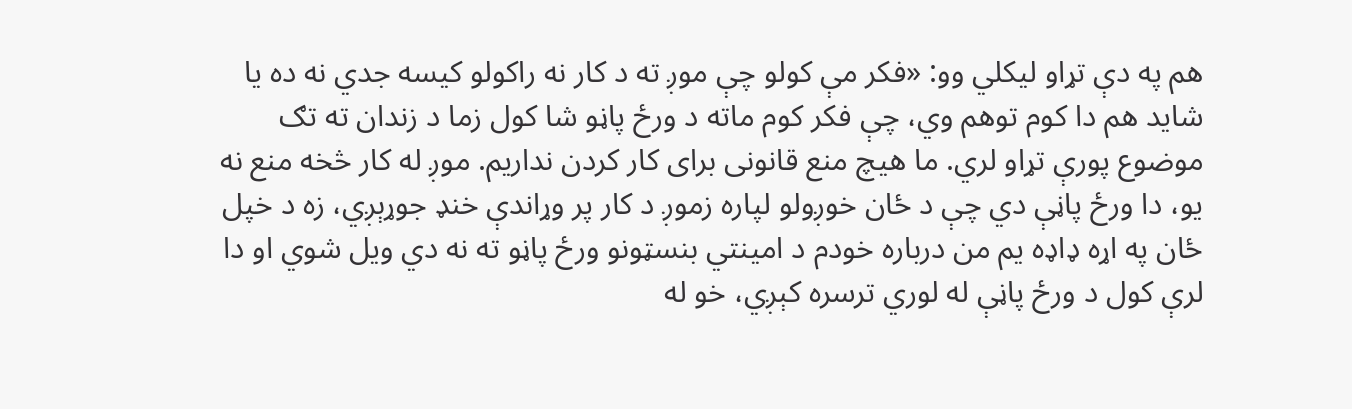هم په دې تړاو ليکلي وو: «فکر مې کولو چې موږ ته د کار نه راکولو کیسه جدي نه ده یا شاید هم دا کوم توهم وي، چې فکر کوم ماته د ورځ پاڼو شا کول زما د زندان ته تګ موضوع پورې تړاو لري. ما هیچ منع قانونی برای کار کردن نداریم. موږ له کار څخه منع نه یو، دا ورځ پاڼې دي چې د ځان خوږولو لپاره زموږ د کار پر وړاندې خنډ جوړېږي، زه د خپل ځان په اړه ډاډه یم من درباره خودم د امینتي بنسټونو ورځ پاڼو ته نه دي ویل شوي او دا لرې کول د ورځ پاڼې له لوري ترسره کېږي، خو له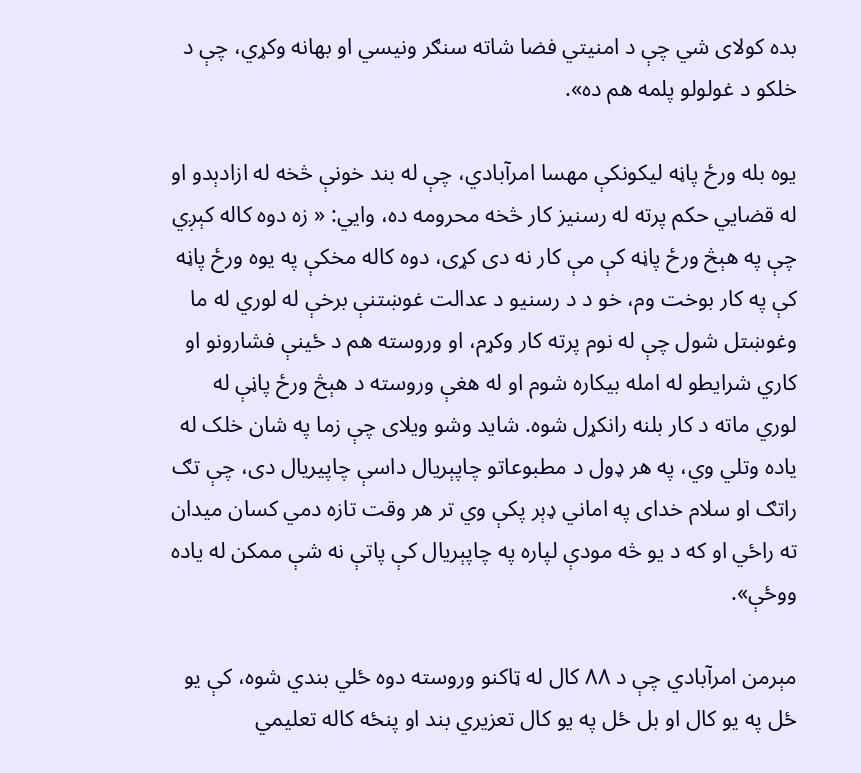بده کولای شي چې د امنیتي فضا شاته سنګر ونیسي او بهانه وکړي، چې د خلکو د غولولو پلمه هم ده».

یوه بله ورځ پاڼه لیکونکې مهسا امرآبادي، چې له بند خونې څخه له ازادېدو او له قضایي حکم پرته له رسنیز کار څخه محرومه ده، وایي: « زه دوه کاله کېږي چې په هېڅ ورځ پاڼه کې مې کار نه دی کړی، دوه کاله مخکې په یوه ورځ پاڼه کې په کار بوخت وم، خو د د رسنیو د عدالت غوښتنې برخې له لوري له ما وغوښتل شول چې له نوم پرته کار وکړم، او وروسته هم د ځينې فشارونو او کاري شرايطو له امله بیکاره شوم او له هغې وروسته د هېڅ ورځ پاڼې له لوري ماته د کار بلنه رانکړل شوه. شاید وشو ویلای چې زما په شان خلک له یاده وتلي وي، په هر ډول د مطبوعاتو چاپېریال داسې چاپیریال دی، چې تګ راتګ او سلام خدای په اماني ډېر پکې وي تر هر وقت تازه دمي کسان میدان ته راځي او که د یو څه مودې لپاره په چاپېريال کې پاتې نه شې ممکن له یاده ووځې».

مېرمن امرآبادي چې د ۸۸ کال له ټاکنو وروسته دوه ځلي بندي شوه، کې یو ځل په یو کال او بل ځل په یو کال تعزیري بند او پنځه کاله تعلیمي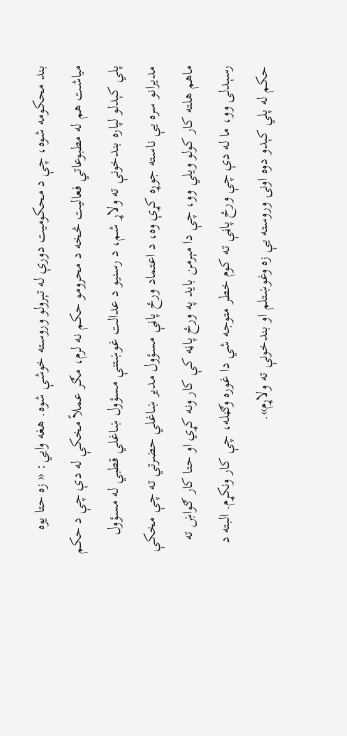بند محکومه شوه، چې د محکومیت دورې له تېرولو وروسته خوشې شوه. هغه وایي: « زه حتا یوه میاشت هم له مطبوعاتي فعالیت څخه د محرومو حکم نه لرم، مګر عملاً مخکې له دې چې د حکم پلي کېدلو لپاره بندخونې ته ولاړ شم، د رسنیو د عدالت غوښتنې مسؤول ښاغلي قطبي له مسؤول مدیرانو سره یې ناسته جوړه کړې وه، د اعتماد ورځ پاڼې مسؤول مدیر ښاغلي حضرتي ته چې مخکې ماهم هلته کار کولو ویلي وو، چې دا مېرمن باید په ورځ پاڼه کې کار ونه کړي او حتا کار ګواښ ته رسېدلی وو، ما له دې چې ورځ پاڼې ته کوم خطر متوجه شي دا غوره وګڼله، چې کار ونکړم. البته د حکم له پلي کېدو دوه اونۍ وروسته یې زه وغوښتلم او بندخونې ته ولاړم».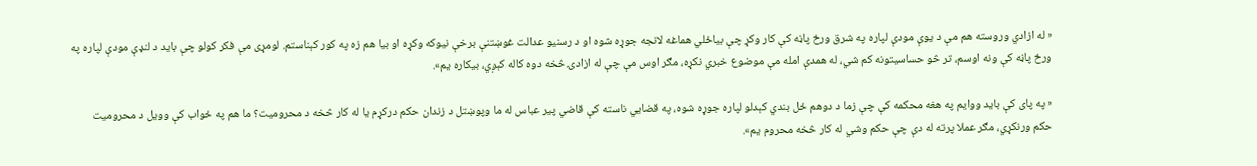« له ازادي وروسته هم مې د يوې مودې لپاره په شرق ورځ پاڼه کې کار وکړ چې بیاځلي هماغه لانجه جوړه شوه او د رسنیو عدالت غوښتنې برخې نیوکه وکړه او بیا هم زه په کور کېناستم. لومړی مې فکر کولو چې باید د لنډې مودې لپاره په ورځ پاڼه کې ونه اوسم، تر څو حساسیتونه کم شي، له همدې امله مې موضوع خبري نکړه، مګر اوس مې چې له ازادۍ څخه دوه کاله کېږي، بیکاره یم».

« په پای کې باید ووایم په هغه محکمه کې چې زما د دوهم ځل بندي کېدلو لپاره جوړه شوه، په قضایي ناسته کې قاضي پیر عباس له ما وپوښتل د زندان حکم درکړم یا له کار څخه د محرومیت؟ ما هم په ځواب کې وویل د محرومیت حکم ورنکړي، مګر عملا پرته له دې چې حکم وشي له کار څخه محروم يم».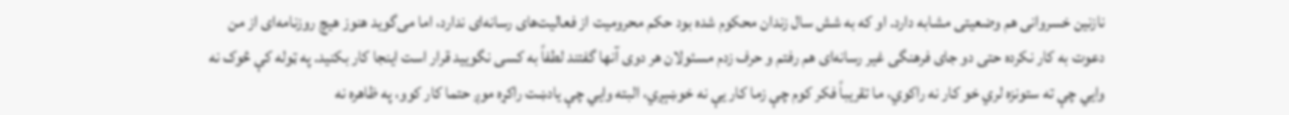نازنین خسروانی هم وضعیتی مشابه دارد. او که به شش سال زندان محکوم شده بود حکم محرومیت از فعالیت‌های رسانه‌ای ندارد، اما می‌گوید هنوز هیچ روزنامه‌ای از من دعوت به کار نکرده حتی دو جای فرهنگی غیر رسانه‌ای هم رفتم و حرف زدم مسئولان هر دوی آنها گفتند لطفاً به کسی نگویید قرار است اینجا کار بکنید. په ټوله کې څوک نه وایي چې ته ستونزه لري خو کار نه راکوي، ما تقریباً فکر کوم چې زما کار یې نه خوښېږي، البته وایي چې يادښت راکړه موږ حتما کار کوو، په ظاهره نه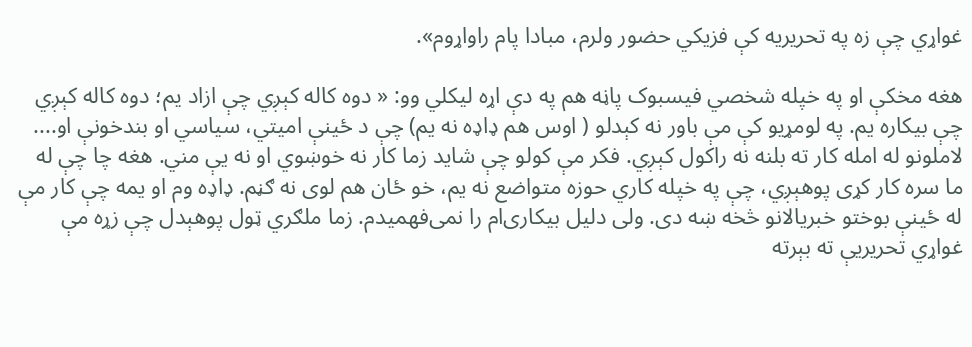غواړي چې زه په تحریریه کې فزیکي حضور ولرم، مبادا پام راواړوم».

هغه مخکې او په خپله شخصي فیسبوک پاڼه هم په دې اړه لیکلي وو: « دوه کاله کېږي چې ازاد یم؛ دوه کاله کېږي چې بیکاره يم‌. په لومړیو کې مې باور نه کېدلو ( اوس هم ډاډه نه یم) چې د ځينې امیتي، سیاسي او بندخونې او.... لاملونو له امله کار ته بلنه نه راکول کېږي. فکر مې کولو چې شاید زما کار نه خوښوي او نه یې مني. هغه چا چې له ما سره کار کړی پوهېږي، چې په خپله کاري حوزه متواضع نه یم، خو ځان هم لوی نه ګڼم. ډاډه وم او یمه چې کار مې له ځينې بوختو خبریالانو څخه ښه دی. ولی دلیل بیکاری‌ام را نمی‌فهمیدم. زما ملګري ټول پوهېدل چې زړه مې غواړي تحریریې ته بېرته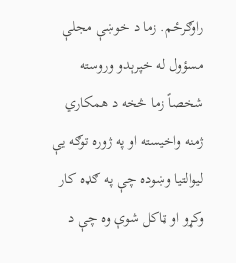راوګرځم. زما د خوښې مجلې مسؤول له خپرېدو وروسته شخصاً زما څخه د همکاري ژمنه واخيسته او په ژوره توګه یې لیوالتیا وښوده چې په ګډه کار وکړو او ټاکل شوې وه چې د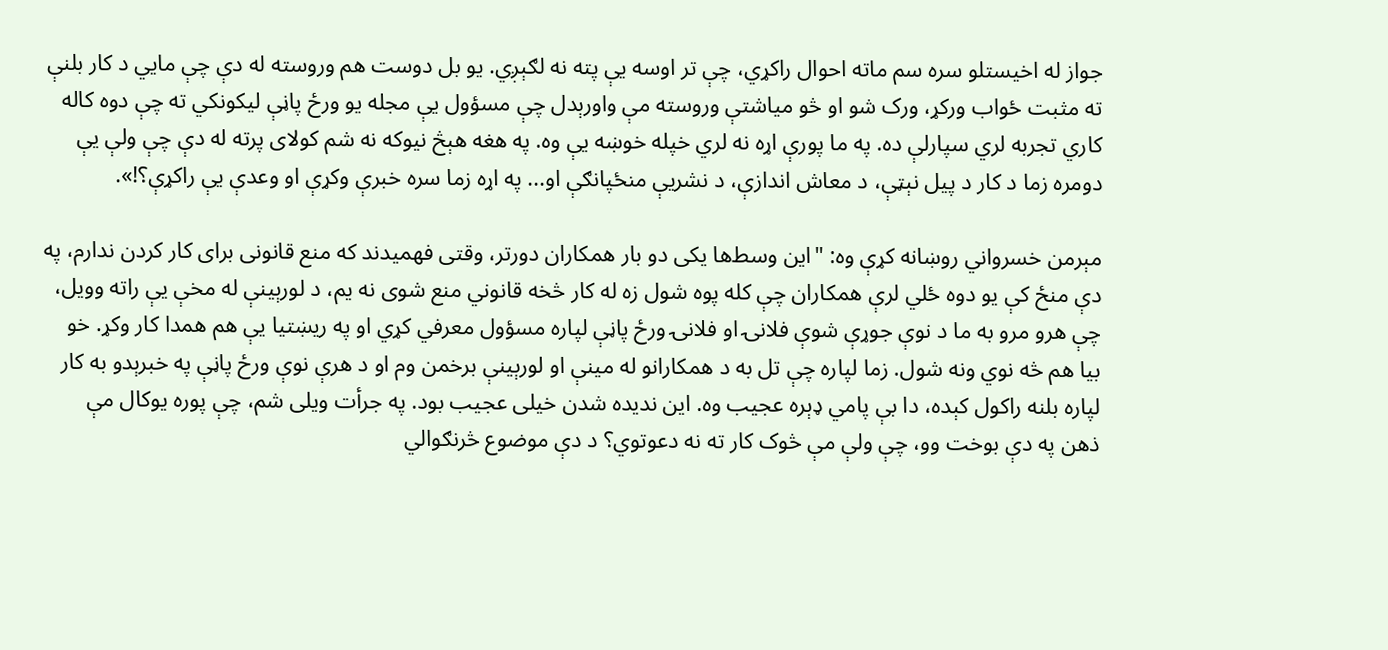جواز له اخيستلو سره سم ماته احوال راکړي، چې تر اوسه یې پته نه لګېږي. یو بل دوست هم وروسته له دې چې مایي د کار بلنې ته مثبت ځواب ورکړ، ورک شو او څو میاشتې وروسته مې واورېدل چې مسؤول یې مجله یو ورځ پاڼې لیکونکي ته چې دوه کاله کاري تجربه لري سپارلې ده. په ما پورې اړه نه لري خپله خوښه یې وه. په هغه هېڅ نیوکه نه شم کولای پرته له دې چې ولې یې دومره زما د کار د پیل نېټې، د معاش اندازې، د نشریې منځپانګې او... په اړه زما سره خبرې وکړې او وعدې یې راکړې؟!».

مېرمن خسرواني روښانه کړې وه: "این وسط‌ها یکی دو بار همکاران دورتر، وقتی فهمیدند که منع قانونی برای کار کردن ندارم، په دې منځ کې یو دوه ځلي لرې همکاران چې کله پوه شول زه له کار څخه قانوني منع شوی نه يم، د لورېینې له مخې یې راته وویل، چې هرو مرو به ما د نوې جوړې شوې فلانۍ او فلانۍ ورځ پاڼې لپاره مسؤول معرفي کړي او په ریښتیا یې هم همدا کار وکړ. خو بيا هم څه نوي ونه شول. زما لپاره چې تل به د همکارانو له مینې او لورېینې برخمن وم او د هرې نوې ورځ پاڼې په خبرېدو به کار لپاره بلنه راکول کېده، دا بې پامي ډېره عجیب وه. این ندیده شدن خیلی عجیب بود. په جرأت ویلی شم، چې پوره يوکال مې ذهن په دې بوخت وو، چې ولې مې څوک کار ته نه دعوتوي؟ د دې موضوع څرنګوالي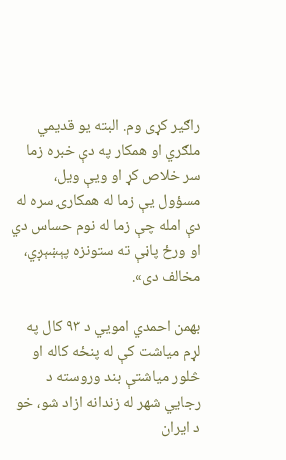راګیر کړی وم. البته يو قديمي ملګري او همکار په دې خبره زما سر خلاص کړ او ویې ویل، مسؤول یې زما له همکارۍ سره له دې امله چې زما له نوم حساس دي او ورځ پاڼې ته ستونزه پېښېږي، مخالف دی».

بهمن احمدي امویي د ۹۳ کال په لړم میاشت کې له پنځه کاله او څلور مياشتې بند وروسته د رجایي شهر له زندانه ازاد شو، خو د ایران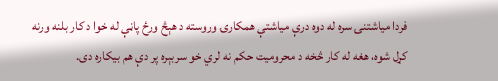فردا میاشتنۍ سره له دوه درې میاشتې همکارۍ وروسته د هېڅ ورځ پاڼې له خوا د کار بلنه ورنه کړل شوه، هغه له کار څخه د محرومیت حکم نه لري خو سربېره پر دې هم بیکاره دی.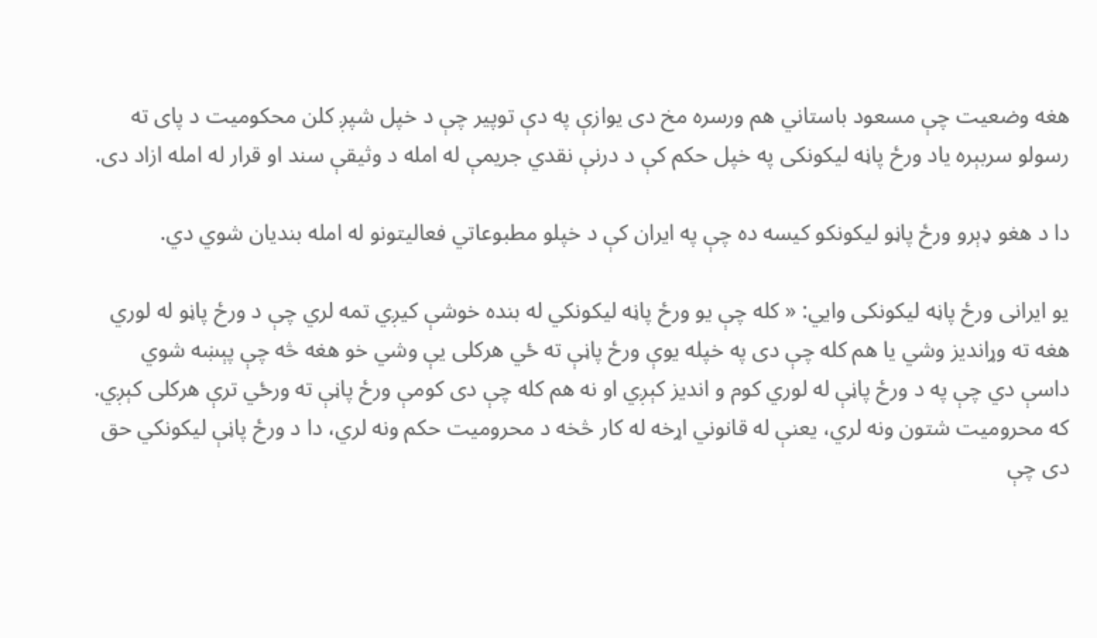هغه وضعیت چې مسعود باستاني هم ورسره مخ دی یوازې په دې توپير چې د خپل شپږ کلن محکومیت د پای ته رسولو سربېره یاد ورځ پاڼه لیکونکی په خپل حکم کې د درنې نقدي جريمې له امله د وثیقې سند او قرار له امله ازاد دی.

دا د هغو ډېرو ورځ پاڼو لیکونکو کیسه ده چې په ایران کې د خپلو مطبوعاتي فعاليتونو له امله بنديان شوي دي.

یو ایرانی ورځ پاڼه لیکونکی وایي: « کله چې يو ورځ پاڼه لیکونکي له بنده خوشې کیږي تمه لري چې د ورځ پاڼو له لوري هغه ته وړاندیز وشي يا هم کله چې دی په خپله يوې ورځ پاڼې ته ځي هرکلی یې وشي خو هغه څه چې پېښه شوي داسې دي چې په د ورځ پاڼې له لوري کوم و انديز کېږي او نه هم کله چې دی کومې ورځ پاڼې ته ورځي ترې هرکلی کېږي. که محرومیت شتون ونه لري، يعنې له قانوني اړخه له کار څخه د محرومیت حکم ونه لري، دا د ورځ پاڼې لیکونکي حق دی چې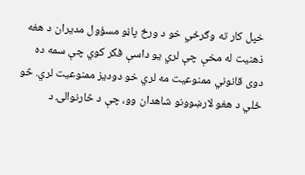خپل کار ته وګرځي خو د ورځ پاڼو مسؤول مدیران د هغه ذهنیت له مخې چې لري يو داسې فکر کوي چې سمه ده دوی قانوني ممنوعیت مه لري خو دوديز ممنوعیت لري. څو ځلي د هغو لارښوونو شاهدان وو، چې د څارنوالۍ د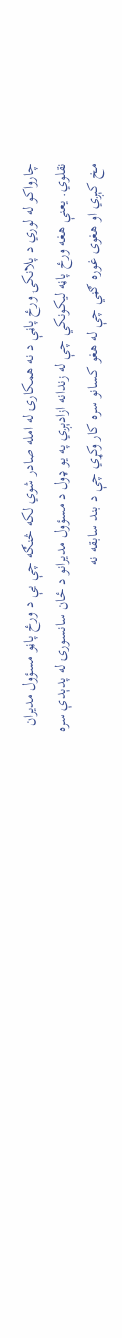چارواکو له لوري د پلانکۍ ورځ پاڼې د نه همکارۍ له امله صادر شوي لکه څنګه چې يې د ورځ پاڼو مسؤول مدیران نقلوي. يعنې هغه ورځ پاڼه لیکونکي چې له زندانه ازادېږي په یو ډول د مسؤول مدیرانو د ځان سانسورۍ له پدېدې سره مخ کېږي او هغوی غوره ګڼي چې له هغو کسانو سره کار وکړي چې د بند سابقه نه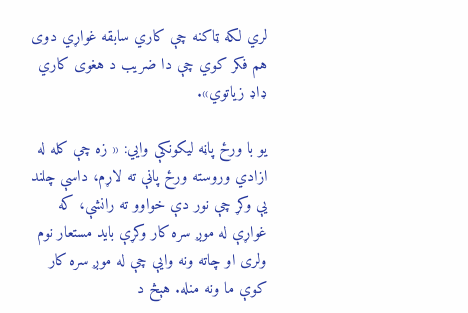لري لکه ټاکنه چې کاري سابقه غواړي دوی هم فکر کوي چې دا ضریب د هغوی کاري ډاډ زياتوي».

یو با ورځ پاڼه لیکونکې وایي: « زه چې کله له ازادي وروسته ورځ پاڼې ته لاړم، داسې چلند یې وکړ چې نور دې خواوو ته رانشې، که غواړې له موږ سره کار وکړې باید مستعار نوم ولری او چاته ونه وایې چې له موږ سره کار کوې ما ونه منله. هېڅ د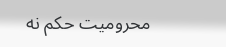محروميت حکم نه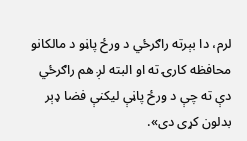لرم، دا بېرته راګرځي د ورځ پاڼو د مالکانو محافظه کارۍ ته او البته لږ هم راګرځي دې ته چې د ورځ پاڼې لیکنې فضا ډېر بدلون کړی دی».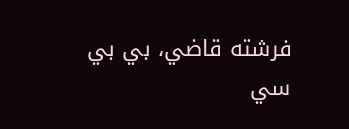فرشته قاضي، بي بي سي